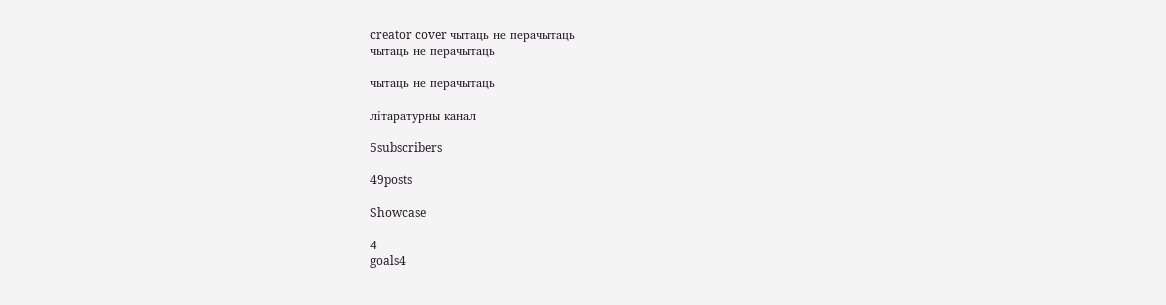creator cover чытаць не перачытаць
чытаць не перачытаць

чытаць не перачытаць

літаратурны канал

5subscribers

49posts

Showcase

4
goals4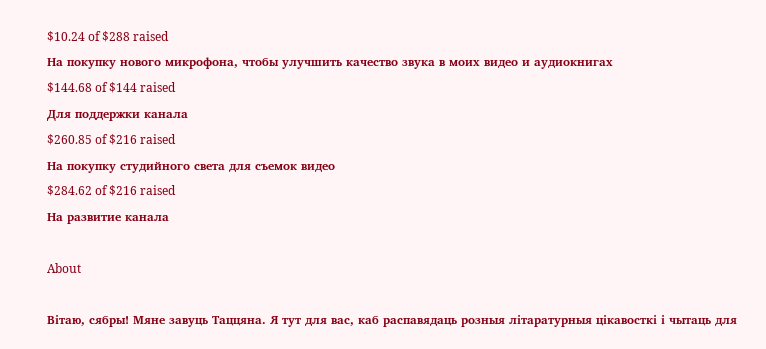$10.24 of $288 raised
На покупку нового микрофона, чтобы улучшить качество звука в моих видео и аудиокнигах
$144.68 of $144 raised
Для поддержки канала
$260.85 of $216 raised
На покупку студийного света для съемок видео
$284.62 of $216 raised
На развитие канала

About

Вітаю, сябры! Мяне завуць Таццяна. Я тут для вас, каб распавядаць розныя літаратурныя цікавосткі і чытаць для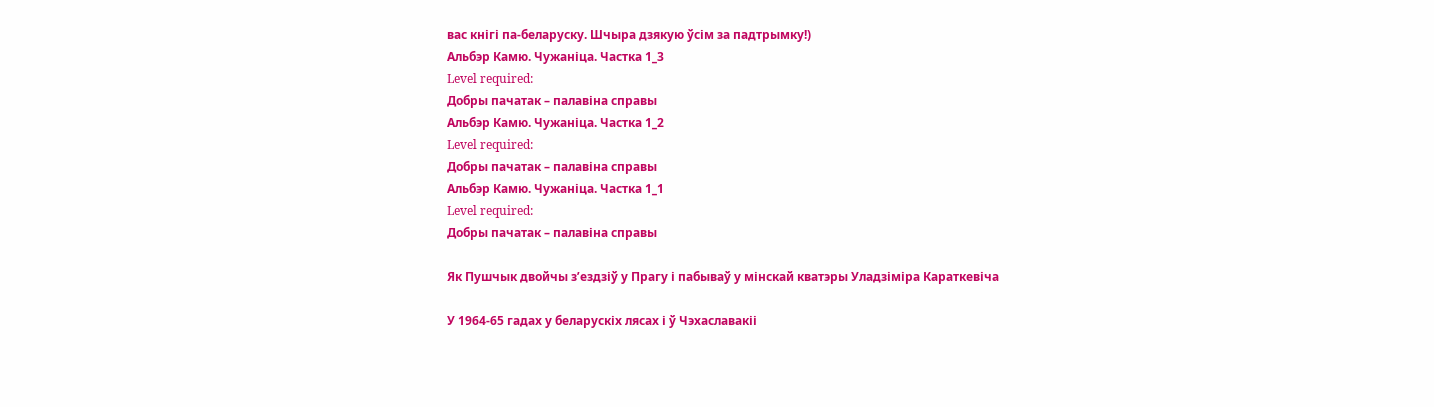вас кнігі па-беларуску. Шчыра дзякую ўсім за падтрымку!)
Альбэр Камю. Чужаніца. Частка 1_3
Level required:
Добры пачатак – палавіна справы
Альбэр Камю. Чужаніца. Частка 1_2
Level required:
Добры пачатак – палавіна справы
Альбэр Камю. Чужаніца. Частка 1_1
Level required:
Добры пачатак – палавіна справы

Як Пушчык двойчы з’ездзіў у Прагу і пабываў у мінскай кватэры Уладзіміра Караткевіча

У 1964-65 гадах у беларускіх лясах і ў Чэхаславакіі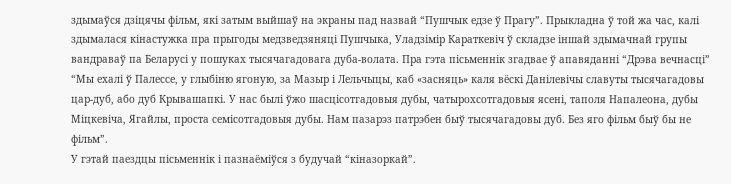здымаўся дзіцячы фільм, які затым выйшаў на экраны пад назвай “Пушчык едзе ў Прагу”. Прыкладна ў той жа час, калі здымалася кінастужка пра прыгоды медзведзяняці Пушчыка, Уладзімір Караткевіч ў складзе іншай здымачнай групы вандраваў па Беларусі у пошуках тысячагадовага дуба-волата. Пра гэта пісьменнік згадвае ў апавяданні “Дрэва вечнасці”
“Мы ехалі ў Палессе, у глыбіню ягоную, за Мазыр і Лельчыцы, каб «засняць» каля вёскі Данілевічы славуты тысячагадовы цар-дуб, або дуб Крывашапкі. У нас былі ўжо шасцісотгадовыя дубы, чатырохсотгадовыя ясені, таполя Напалеона, дубы Міцкевіча, Ягайлы, проста семісотгадовыя дубы. Нам пазарэз патрэбен быў тысячагадовы дуб. Без яго фільм быў бы не фільм”.
У гэтай паездцы пісьменнік і пазнаёміўся з будучай “кіназоркай”.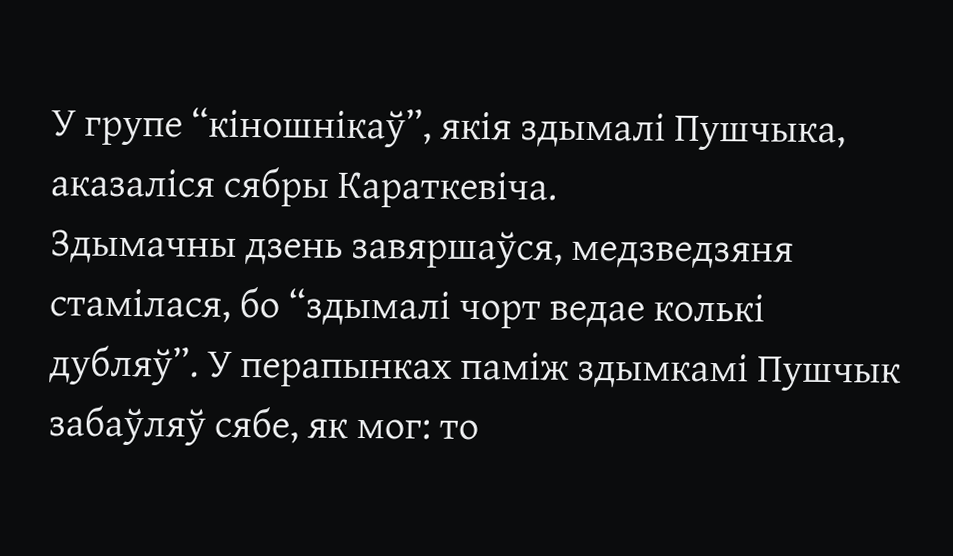У групе “кіношнікаў”, якія здымалі Пушчыка, аказаліся сябры Караткевіча.
Здымачны дзень завяршаўся, медзведзяня стамілася, бо “здымалі чорт ведае колькі дубляў”. У перапынках паміж здымкамі Пушчык забаўляў сябе, як мог: то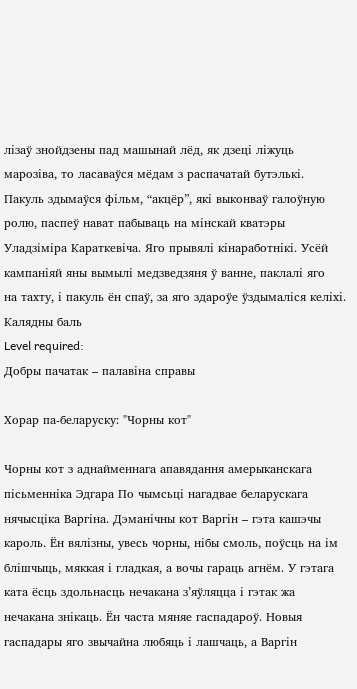лізаў знойдзены пад машынай лёд, як дзеці ліжуць марозіва, то ласаваўся мёдам з распачатай бутэлькі.
Пакуль здымаўся фільм, “акцёр”, які выконваў галоўную ролю, паспеў нават пабываць на мінскай кватэры Уладзіміра Караткевіча. Яго прывялі кінаработнікі. Усёй кампаніяй яны вымылі медзведзяня ў ванне, паклалі яго
на тахту, і пакуль ён спаў, за яго здароўе ўздымаліся келіхі.
Калядны баль
Level required:
Добры пачатак – палавіна справы

Хорар па-беларуску: "Чорны кот"

Чорны кот з аднайменнага апавядання амерыканскага пісьменніка Эдгара По чымсьці нагадвае беларускага нячысціка Варгіна. Дэманічны кот Варгін – гэта кашэчы кароль. Ён вялізны, увесь чорны, нібы смоль, поўсць на ім блішчыць, мяккая і гладкая, а вочы гараць агнём. У гэтага ката ёсць здольнасць нечакана з’яўляцца і гэтак жа нечакана знікаць. Ён часта мяняе гаспадароў. Новыя гаспадары яго звычайна любяць і лашчаць, а Варгін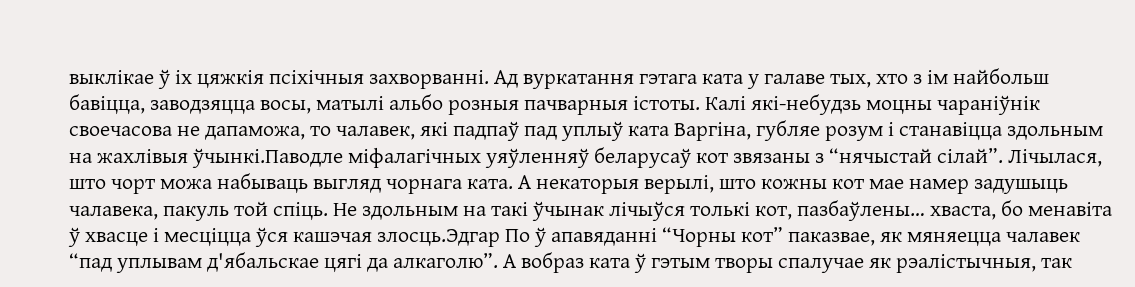выклікае ў іх цяжкія псіхічныя захворванні. Ад вуркатання гэтага ката у галаве тых, хто з ім найбольш бавіцца, заводзяцца восы, матылі альбо розныя пачварныя істоты. Калі які-небудзь моцны чараніўнік своечасова не дапаможа, то чалавек, які падпаў пад уплыў ката Варгіна, губляе розум і станавіцца здольным на жахлівыя ўчынкі.Паводле міфалагічных уяўленняў беларусаў кот звязаны з “нячыстай сілай”. Лічылася, што чорт можа набываць выгляд чорнага ката. А некаторыя верылі, што кожны кот мае намер задушыць чалавека, пакуль той спіць. Не здольным на такі ўчынак лічыўся толькі кот, пазбаўлены… хваста, бо менавіта ў хвасце і месціцца ўся кашэчая злосць.Эдгар По ў апавяданні “Чорны кот” паказвае, як мяняецца чалавек “пад уплывам д'ябальскае цягі да алкаголю”. А вобраз ката ў гэтым творы спалучае як рэалістычныя, так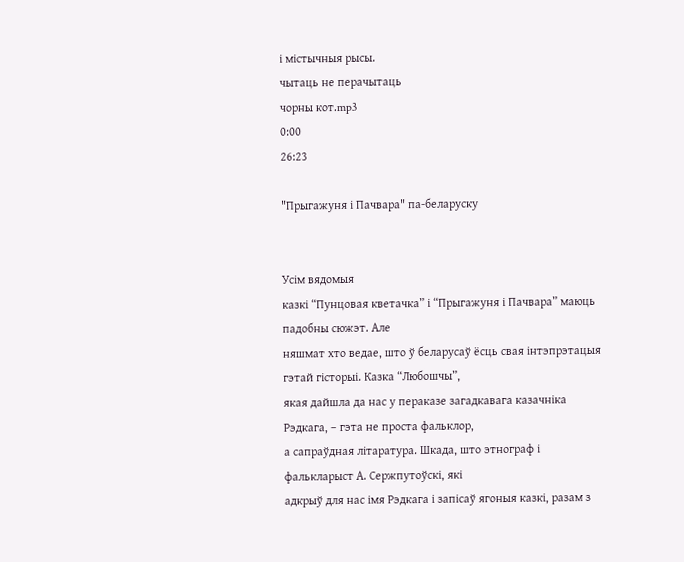і містычныя рысы.
чытаць не перачытаць
чорны кот.mp3
0:00
26:23

"Прыгажуня і Пачвара" па-беларуску


Усім вядомыя
казкі “Пунцовая кветачка” і “Прыгажуня і Пачвара” маюць падобны сюжэт. Але
няшмат хто ведае, што ў беларусаў ёсць свая інтэпрэтацыя гэтай гісторыі. Казка “Любошчы”,
якая дайшла да нас у пераказе загадкавага казачніка Рэдкага, – гэта не проста фальклор,
а сапраўдная літаратура. Шкада, што этнограф і фалькларыст А. Сержпутоўскі, які
адкрыў для нас імя Рэдкага і запісаў ягоныя казкі, разам з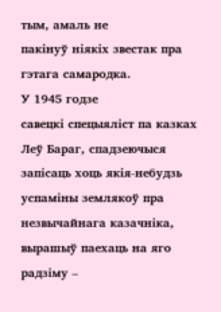тым, амаль не
пакінуў ніякіх звестак пра гэтага самародка.
У 1945 годзе
савецкі спецыяліст па казках Леў Бараг, спадзеючыся запісаць хоць якія-небудзь
успаміны землякоў пра незвычайнага казачніка, вырашыў паехаць на яго радзіму –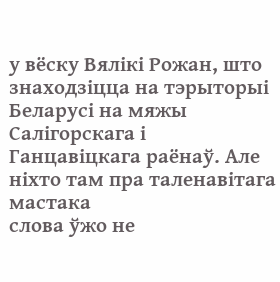у вёску Вялікі Рожан, што знаходзіцца на тэрыторыі Беларусі на мяжы
Салігорскага і Ганцавіцкага раёнаў. Але ніхто там пра таленавітага мастака
слова ўжо не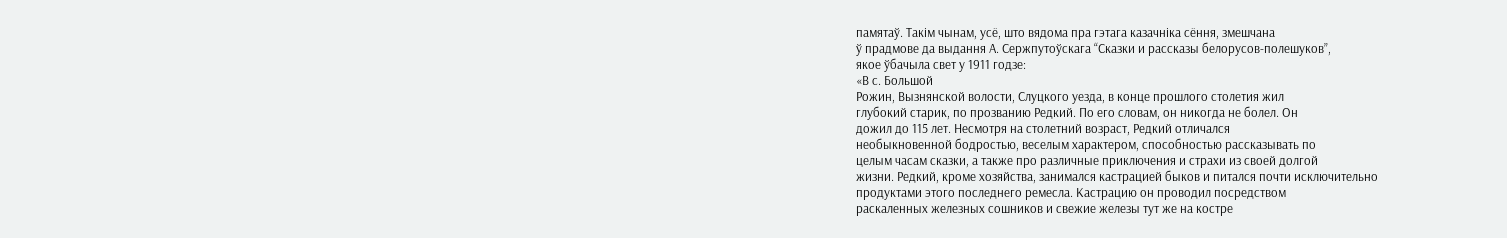памятаў. Такім чынам, усё, што вядома пра гэтага казачніка сёння, змешчана
ў прадмове да выдання А. Сержпутоўскага “Сказки и рассказы белорусов-полешуков”,
якое ўбачыла свет у 1911 годзе:
«В с. Большой
Рожин, Вызнянской волости, Слуцкого уезда, в конце прошлого столетия жил
глубокий старик, по прозванию Редкий. По его словам, он никогда не болел. Он
дожил до 115 лет. Несмотря на столетний возраст, Редкий отличался
необыкновенной бодростью, веселым характером, способностью рассказывать по
целым часам сказки, а также про различные приключения и страхи из своей долгой
жизни. Редкий, кроме хозяйства, занимался кастрацией быков и питался почти исключительно
продуктами этого последнего ремесла. Кастрацию он проводил посредством
раскаленных железных сошников и свежие железы тут же на костре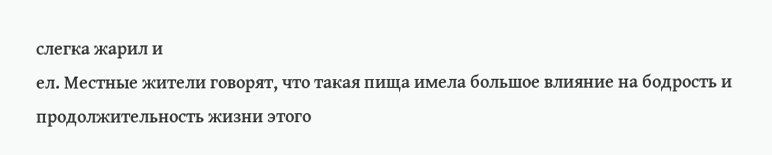слегка жарил и
ел. Местные жители говорят, что такая пища имела большое влияние на бодрость и
продолжительность жизни этого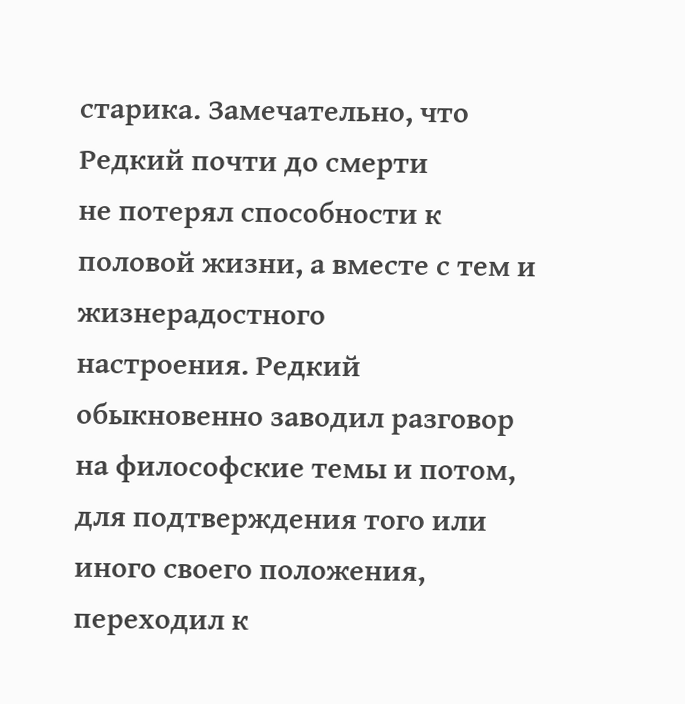старика. Замечательно, что Редкий почти до смерти
не потерял способности к половой жизни, а вместе с тем и жизнерадостного
настроения. Редкий обыкновенно заводил разговор на философские темы и потом,
для подтверждения того или иного своего положения, переходил к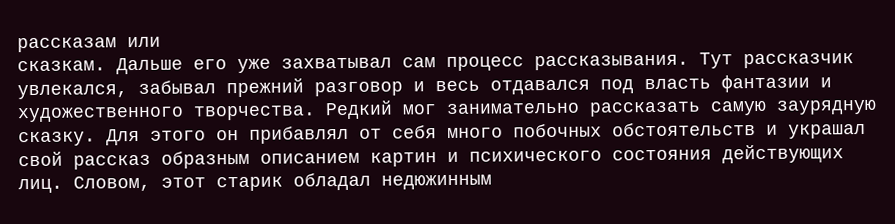рассказам или
сказкам. Дальше его уже захватывал сам процесс рассказывания. Тут рассказчик
увлекался, забывал прежний разговор и весь отдавался под власть фантазии и
художественного творчества. Редкий мог занимательно рассказать самую заурядную
сказку. Для этого он прибавлял от себя много побочных обстоятельств и украшал
свой рассказ образным описанием картин и психического состояния действующих
лиц. Словом, этот старик обладал недюжинным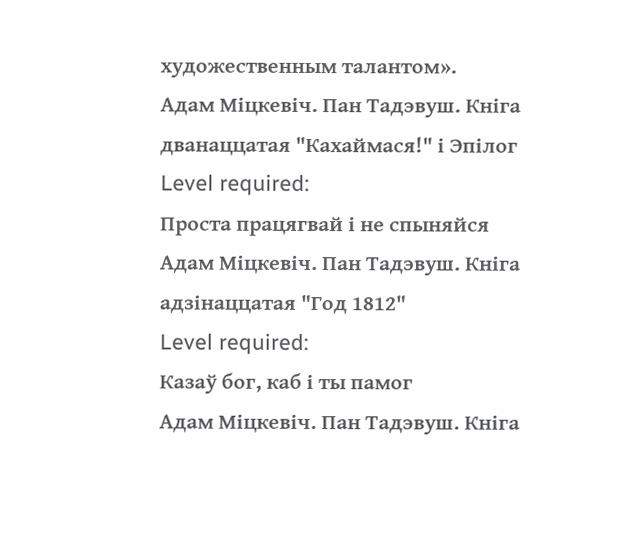художественным талантом».
Адам Міцкевіч. Пан Тадэвуш. Кніга дванаццатая "Кахаймася!" і Эпілог
Level required:
Проста працягвай і не спыняйся
Адам Міцкевіч. Пан Тадэвуш. Кніга адзінаццатая "Год 1812"
Level required:
Казаў бог, каб і ты памог
Адам Міцкевіч. Пан Тадэвуш. Кніга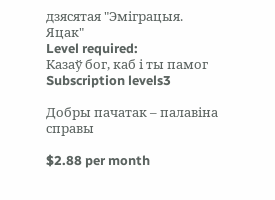дзясятая "Эміграцыя. Яцак"
Level required:
Казаў бог, каб і ты памог
Subscription levels3

Добры пачатак – палавіна справы

$2.88 per month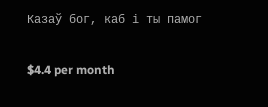Казаў бог, каб і ты памог

$4.4 per month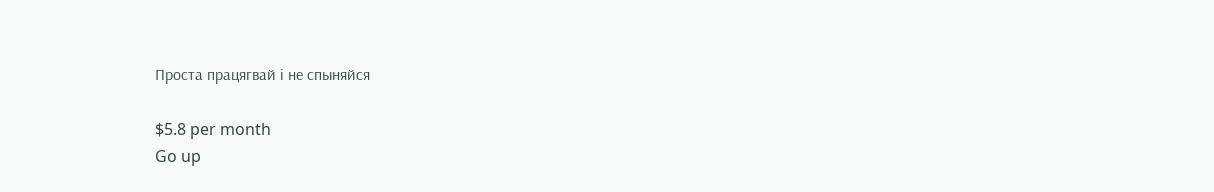Проста працягвай і не спыняйся

$5.8 per month
Go up